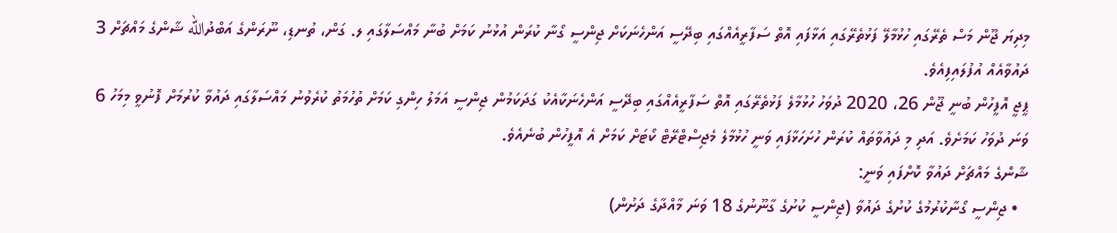މިދިޔަ ޖޫން މަސް ތެރޭގައި ހުޅުމާލޭ ފަޅުތެރޭގައި އަޅާފައި އޮތް ސަފާރީއެއްގައި ބިދޭސީ އަންހެނަކަށް ޖިންސީ ގޯނާ ކުރަން އުޅުނު ކަމަށް ބުނާ މައްސަލާގައި ލ. ގަން، ތުނޑި، ނޫރަންގެ އަބްދުالله ޝާންގެ މައްޗަށް 3 ދައުވާއެއް އުފުލައިފިއެވެ.
ޕީޖީ އޮފީހުން ބުނީ ޖޫން 26، 2020 ދުވަހު ހުޅުމާލެ ފަޅުތެރޭގައި އޮތް ސަފާރީއެއްގައި ބިދޭސީ އަންހެނަކާއެކު ގަދަކަމުން ޖިންސީ އަމަލު ހިންގި ކަމަށް ތުހުމަތު ކުރެވުނު މައްސަލާގައި ދައުވާ ކުރުމަށް ފޮނުވީ މިމަހު 6 ވަނަ ދުވަހު ކަމަށެވެ. އަދި މި ދައުވާތައް ކުރަން ހުށަހަޅާފައި ވަނީ ހުޅުމާލެ މެޖިސްޓްރޭޓް ކޯޓަށް ކަމަށް އެ އޮފީހުން ބުނެއެވެ.
ޝާންގެ މައްޗަށް ދައުވާ ކޮށްފައި ވަނީ:
  • ޖިންސީ ގޯނާކުރުމުގެ ކުށުގެ ދައުވާ (ޖިންސީ ކުށުގެ ގާނޫނުގެ 18 ވަނަ މާއްދާގެ ދަށުން)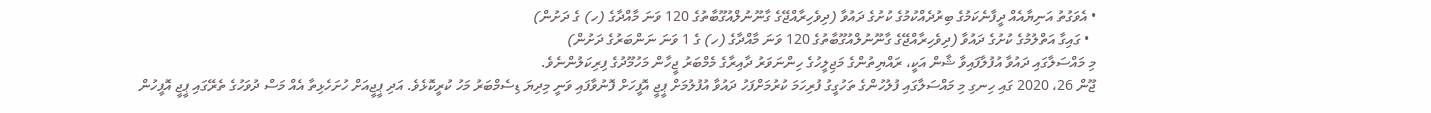• އެވަގުތު އަނިޔާއެއް ދީފާނެކަމުގެ ބިރުދެއްކުމުގެ ކުށުގެ ދައުވާ (ދިވެހިރާއްޖޭގެ ގާނޫނުލްއުގޫބާތުގެ 120 ވަނަ މާއްދާގެ (ހ) ގެ ދަށުން)
  • ގައިގާ އަތްލުމުގެ ކުށުގެ ދައުވާ (ދިވެހިރާއްޖޭގެ ގާނޫނުލްއުގޫބާތުގެ 120 ވަނަ މާއްދާގެ (ހ) ގެ 1 ވަނަ ނަންބަރުގެ ދަށުން)
މި މައްސަލާގައި ދައުވާ އުފުލާފައިވާ ޝާން އަކީ، ރައްޔިތުންގެ މަޖިލީހުގެ ހިންނަވަރު ދާއިރާގެ މެމްބަރު ޖީހާން މަހުމޫދުގެ ފިރިކަލުންނެވެ.
ޖޫން 26، 2020 ގައި ހިނގި މި މައްސަލާގައި ފުލުހުންގެ ތަހުގީގު ފުރިހަމަ ކުރުމަށްފަހު ދައުވާ އުފުލުމަށް ޕީޖީ އޮފީހަށް ފޮނުވާފައި ވަނީ މިދިޔަ ޑިސެމްބަރު މަހު ކުރީކޮޅެވެ. އަދި ޕީޖީއަށް ހުށަހެޅިތާ އެއް މަސް ދުވަހުގެ ތެރޭގައި ޕީޖީ އޮފީހުން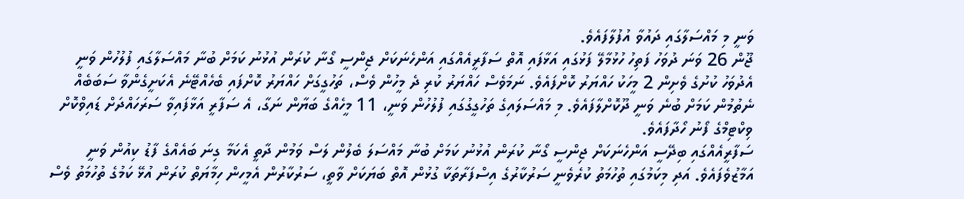ވަނީ މި މައްސަލާގައި ދައުވާ އުފުލާފައެވެ.
ޖޫން 26 ވަނަ ދުވަހު ފަތިހު ހުޅުމާލޭ ފަޅުގައި އަޅާފައި އޮތް ސަފާރީއެއްގައި އަންހެނަކަށް ޖިންސީ ގޯނާ ކުރަން އުޅުނު ކަމަށް ބުނާ މައްސަލާގައި ފުލުހުން ވަނީ އެދުވަހު ކުށުގެ ވެށިން 2 މީހަކު ހައްޔަރު ކޮށްފައެވެ. ނަމަވެސް ހައްޔަރު ކުރި ދެ މީހުން ވެސް، ތަހުގީގަށް ހައްޔަރު ކޮށްފައި ބެހެއްޓޭނެ އެކަށީގެންވާ ސަބަބެއް ނެތުމުން ކަމަށް ބުނެ ވަނީ ދޫކޮށްލާފައެވެ. މި މައްސަލައިގެ ތަހުގީގުގައި ފުލުހުން ވަނީ، 11 މީހެއްގެ ބަޔާން ނަގާ، އެ ސަފާރީ އަޅާފައިވާ ސަރަހައްދަށް ޑައިވްކޮށް ވިކްޓިމްގެ ފޯނު ހޯދާފައެވެ.
ސަފާރީއެއްގައި ބިދޭސީ އަންހެނަކަށް ޖިންސީ ގޯނާ ކުރަން އުޅުނު ކަމަށް ބުނާ މައްސަލަ ބެލުން ލަސް ވަމުން ދާތީ އެކަމާ ގިނަ ބައެއްގެ ފާޑު ކިއުން ވަނީ އަމާޒުވެފައެވެ. އަދި މިކަމުގައި ތުހުމަތު ކުރެވެނީ ސަރުކާރުގެ އިސްފަރާތަކާ ގުޅުން އޮތް ބަޔަކަށް ވާތީ، ސަރުކާރުން އެމީހން ހިމާޔަތް ކުރަން އުޅޭ ކަމުގެ ތުހުމަތު ވެސް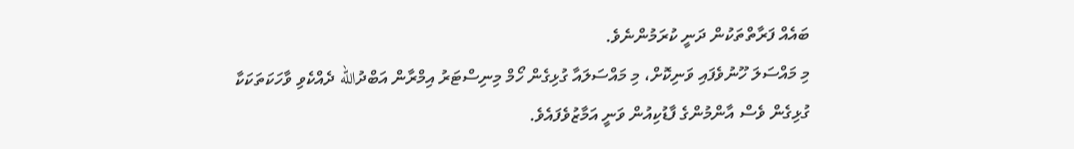ބައެއް ފަރާތްތަކުން ދަނީ ކުރަމުންނެވެ.
މި މައްސަލަ ހޫނުވެފައި ވަނިކޮށް، މި މައްސަލައާ ގުޅިގެން ހޯމް މިނިސްޓަރު އިމްރާން އަބްދުالله ދެއްކެވި ވާހަކަތަކަކާ ގުޅިގެން ވެސް އާންމުންގެ ފާޑުކިއުން ވަނީ އަމާޒުވެފައެވެ.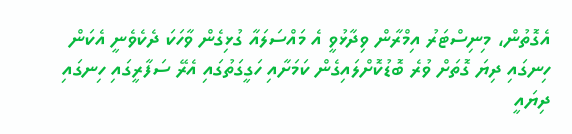އެގޮތުން، މިނިސްޓަރު އިމްރާން ވިދާޅުވީ އެ މައްސަލައާ ގުޅިގެން ވާހަކަ ދެކެވެނީ އެކަން ހިނގައި ދިޔަ ގޮތަށް ވުރެ ބޮޑުކޮށްލައިގެން ކަމަށާއި ހަގީގަތުގައި އެރޭ ސަފާރީގައި ހިނގައި ދިޔައީ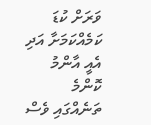ވަރަށް ކުޑަ ކަމެއްކަމަށާ އަދި އެއީ އާންމު ކޮންމެ ތަނެއްގައި ވެސް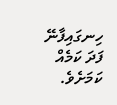ހިނގައިފާނޭ ފަދަ ކަމެއް ކަމަށެވެ.